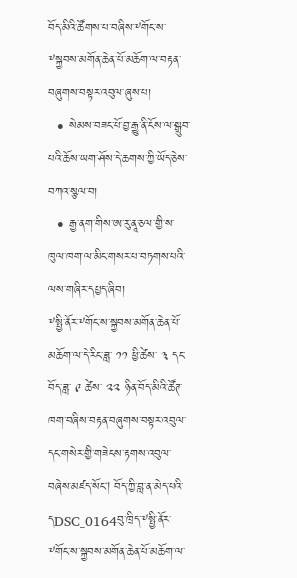བོད་མིའི་ཚོགས་པ་བཞིས་༸གོང་ས་༸སྐྱབས་མགོན་ཆེན་པོ་མཆོག་ལ་བརྟན་བཞུགས་བསྟར་འབུལ་ཞུས་པ།
  • སེམས་བཟང་པོ་བྱ་རྒྱུ་ནི་ངོས་ལ་སྒྲུབ་པའི་ཆོས་ཡག་ཤོས་དེ་ཆགས་ཀྱི་ཡོད་ཅེས་བཀའ་སྩལ་བ།
  • རྒྱ་ནག་གིས་ཨ་རུ་ནཱ་ཅལ་གྱི་ས་ཁུལ་ཁག་ལ་མིང་གསར་པ་བཏགས་པའི་ལས་གཞིར་དཔྱད་ཞིབ།
༸སྤྱི་ནོར་༸གོང་ས་སྐྱབས་མགོན་ཆེན་པོ་མཆོག་ལ་དེ་རིང་ཟླ་ ༡༡ ཕྱི་ཚེས་ ༣ དང་བོད་ཟླ་ ༩ ཚེས་ ༢༢ ཉིན་བོད་མིའི་ཚོཊ་ཁག་བཞིས་བརྟན་བཞུགས་བསྟར་འབུལ་དང་གསེར་གྱི་གཟེངས་རྟགས་འབུལ་བཞེས་མཛད་སོང། བོད་ཀྱི་བླ་ན་མེད་པའི་དDSC_0164བུ་ཁྲིད་༸སྤྱི་ནོར་༸གོང་ས་སྐྱབས་མགོན་ཆེན་པོ་མཆོག་ལ་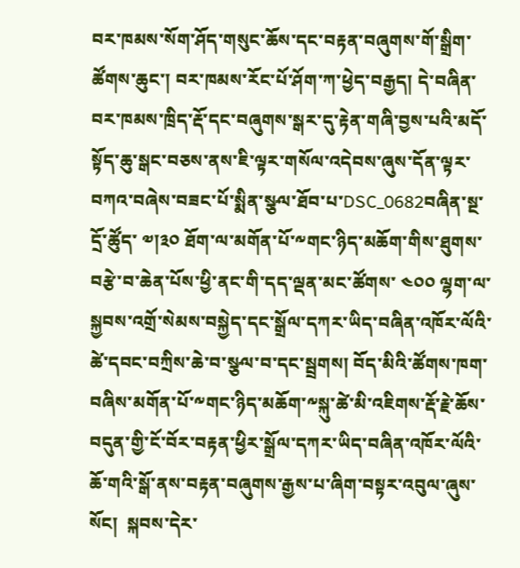བར་ཁམས་སོག་ཤོད་གསུང་ཆོས་དང་བརྟན་བཞུགས་གོ་སྒྲིག་ཚོགས་ཆུང་། བར་ཁམས་རོང་པོ་ཤོག་ཀ་ཕྱེད་བརྒྱད། དེ་བཞིན་བར་ཁམས་ཁྲིད་རྡོ་དང་བཞུགས་སྒར་དུ་རྟེན་གཞི་བྱས་པའི་མདོ་སྟོད་ཆུ་སྒང་བཅས་ནས་ཇི་ལྟར་གསོལ་འདེབས་ཞུས་དོན་ལྟར་བཀའ་བཞེས་བཟང་པོ་སྨིན་སྩལ་ཐོབ་པ་DSC_0682བཞིན་སྔ་དྲོ་ཚོུད་ ༧།༣༠ ཐོག་ལ་མགོན་པོ་༸གང་ཉིད་མཆོག་གིས་ཐུགས་བརྩེ་བ་ཆེན་པོས་ཕྱི་ནང་གི་དད་ལྡན་མང་ཚོགས་ ༤༠༠ ལྷག་ལ་སྐྱབས་འགྲོ་སེམས་བསྐྱེད་དང་སྒྲོལ་དཀར་ཡིད་བཞིན་འཁོར་ལོའི་ཚེ་དབང་བཀྲིས་ཆེ་བ་སྩལ་བ་དང་སྦྲགས། བོད་མིའི་ཚོགས་ཁག་བཞིས་མགོན་པོ་༸གང་ཉིད་མཆོག་༸སྐུ་ཚེ་མི་འཇིགས་རྡོ་རྗེ་ཆོས་བདུན་གྱི་ངོ་བོར་བརྟན་ཕྱིར་སྒྲོལ་དཀར་ཡིད་བཞིན་འཁོར་ལོའི་ཆོ་གའི་སྒོ་ནས་བརྟན་བཞུགས་རྒྱས་པ་ཞིག་བསྟར་འབུལ་ཞུས་སོང།  སྐབས་དེར་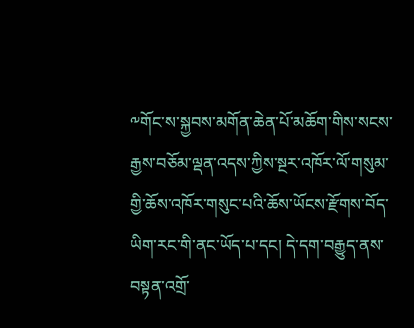༸གོང་ས་སྐྱབས་མགོན་ཆེན་པོ་མཆོག་གིས་སངས་རྒྱས་བཅོམ་ལྡན་འདས་ཀྱིས་སྔར་འཁོར་ལོ་གསུམ་གྱི་ཆོས་འཁོར་གསུང་པའི་ཆོས་ཡོངས་རྫོགས་བོད་ཡིག་རང་གི་ནང་ཡོད་པ་དང། དེ་དག་བརྒྱུད་ནས་བསྟན་འགྲོ་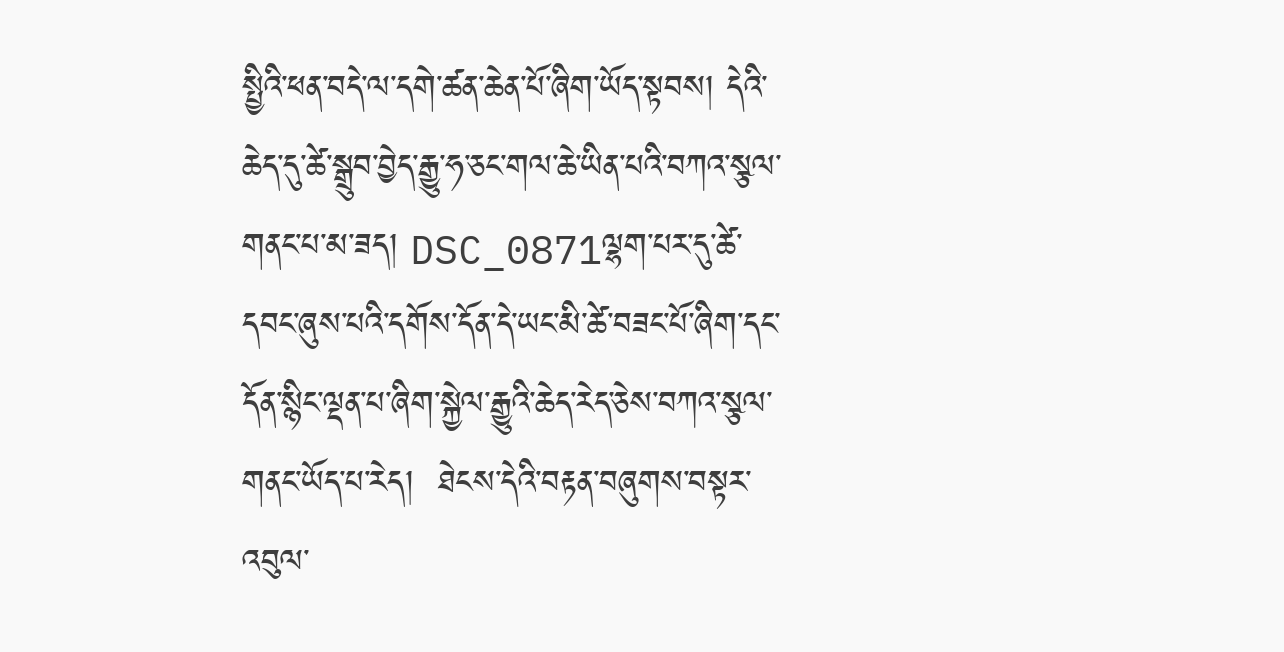སྤྱིའི་ཕན་བདེ་ལ་དགེ་ཚན་ཆེན་པོ་ཞིག་ཡོད་སྟབས། དེའི་ཆེད་དུ་ཚེ་སྒྲུབ་བྱེད་རྒྱུ་ཧ་ཅང་གལ་ཆེ་ཡིན་པའི་བཀའ་སྩལ་གནང་པ་མ་ཟད། DSC_0871ལྷག་པར་དུ་ཚེ་དབང་ཞུས་པའི་དགོས་དོན་དེ་ཡང་མི་ཚེ་བཟང་པོ་ཞིག་དང་དོན་སྙིང་ལྡན་པ་ཞིག་སྐྱེལ་རྒྱུའི་ཆེད་རེད་ཅེས་བཀའ་སྩལ་གནང་ཡོད་པ་རེད།  ཐེངས་དེའི་བརྟན་བཞུགས་བསྟར་འབུལ་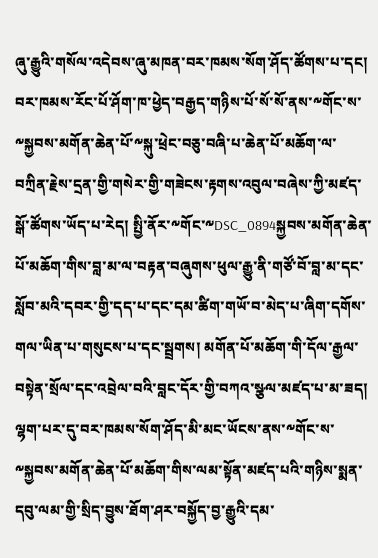ཞུ་རྒྱུའི་གསོལ་འདེབས་ཞུ་མཁན་བར་ཁམས་སོག་ཤོད་ཚོགས་པ་དང། བར་ཁམས་རོང་པོ་ཤོག་ཁ་ཕྱེད་བརྒྱད་གཉིས་པོ་སོ་སོ་ནས་༸གོང་ས་༸སྐྱབས་མགོན་ཆེན་པོ་༸སྐུ་ཕྲེང་བཅུ་བཞི་པ་ཆེན་པོ་མཆོག་ལ་བཀྲིན་རྗེས་དྲན་གྱི་གསེར་གྱི་གཟེངས་རྟགས་འབུལ་བཞེས་ཀྱི་མཛད་སྒོ་ཚོགས་ཡོད་པ་རེད། སྤྱི་ནོར་༸གོང་༸DSC_0894སྐྱབས་མགོན་ཆེན་པོ་མཆོག་གིས་བླ་མ་ལ་བརྟན་བཞུགས་ཕུལ་རྒྱུ་ནི་གཙོ་བོ་བླ་མ་དང་སློབ་མའི་དབར་གྱི་དད་པ་དང་དམ་ཚིག་གཡོ་བ་མེད་པ་ཞིག་དགོས་གལ་ཡིན་པ་གསུངས་པ་དང་སྦྲགས། མགོན་པོ་མཆོག་གི་དོལ་རྒྱལ་བསྟེན་སྲོལ་དང་འབྲེལ་བའི་བླང་དོར་གྱི་བཀའ་སྩལ་མཛད་པ་མ་ཟད། ལྷག་པར་དུ་བར་ཁམས་སོག་ཤོད་མི་མང་ཡོངས་ནས་༸གོང་ས་༸སྐྱབས་མགོན་ཆེན་པོ་མཆོག་གིས་ལམ་སྟོན་མཛད་པའི་གཉིས་སྨན་དབུ་ལམ་གྱི་སྲིད་བྱུས་ཐོག་ཤར་བསྐྱོད་བྱ་རྒྱུའི་དམ་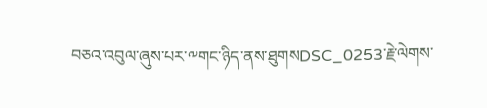བཅའ་འབུལ་ཞུས་པར་༸གང་ཉིད་ནས་ཐུགསDSC_0253་རྗེ་ལེགས་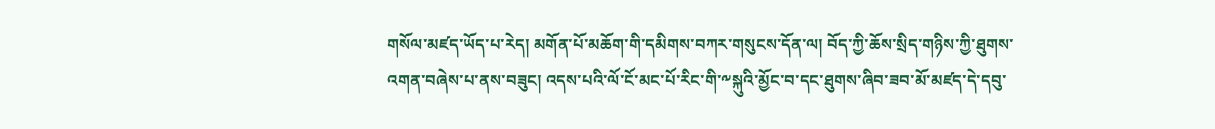གསོལ་མཛད་ཡོད་པ་རེད། མགོན་པོ་མཆོག་གི་དམིགས་བཀར་གསུངས་དོན་ལ། བོད་ཀྱི་ཆོས་སྲིད་གཉིས་ཀྱི་ཐུགས་འགན་བཞེས་པ་ནས་བཟུང། འདས་པའི་ལོ་ངོ་མང་པོ་རིང་གི་༸སྐུའི་མྱོང་བ་དང་ཐུགས་ཞིབ་ཟབ་མོ་མཛད་དེ་དབུ་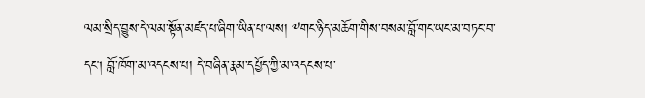ལམ་སྲིད་བྱུས་དེ་ལམ་སྟོན་མཛད་པ་ཞིག་ཡིན་པ་ལས། ༸གང་ཉིད་མཆོག་གིས་བསམ་བློ་གང་ཡང་མ་བཏང་བ་དང། བློ་ཁོག་མ་འདངས་པ། དེ་བཞིན་རྣམ་དཔྱོད་ཀྱི་མ་འདངས་པ་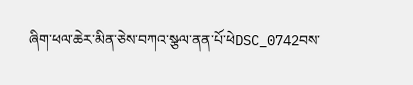ཞིག་ཕལ་ཆེར་མིན་ཅེས་བཀའ་སྩལ་ནན་པོ་ཕེDSC_0742བས་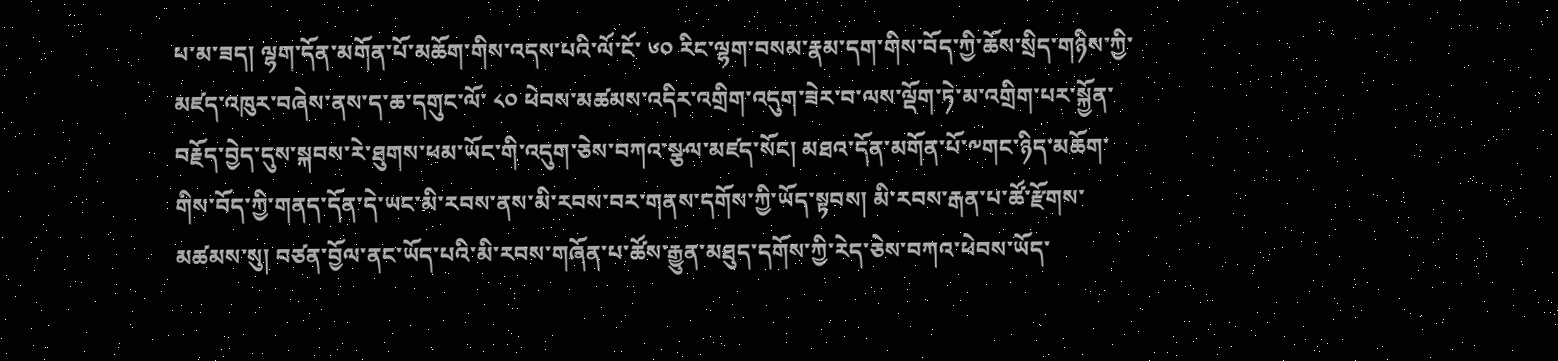པ་མ་ཟད། ལྷག་དོན་མགོན་པོ་མཆོག་གིས་འདས་པའི་ལོ་ངོ་ ༦༠ རིང་ལྷག་བསམ་རྣམ་དག་གིས་བོད་ཀྱི་ཆོས་སྲིད་གཉིས་ཀྱི་མཛད་འཁུར་བཞེས་ནས་ད་ཆ་དགུང་ལོ་ ༨༠ ཕེབས་མཚམས་འདིར་འགྲིག་འདུག་ཟེར་བ་ལས་ལྡོག་ཏེ་མ་འགྲིག་པར་སྐྱོན་བརྗོད་བྱེད་དུས་སྐབས་རེ་ཐུགས་ཕམ་ཡོང་གི་འདུག་ཅེས་བཀའ་སྩལ་མཛད་སོང། མཐའ་དོན་མགོན་པོ་༸གང་ཉིད་མཆོག་གིས་བོད་ཀྱི་གནད་དོན་དེ་ཡང་མི་རབས་ནས་མི་རབས་བར་གནས་དགོས་ཀྱི་ཡོད་སྟབས། མི་རབས་རྒན་པ་ཚོ་རྫོགས་མཚམས་སུ། བཙན་བྱོལ་ནང་ཡོད་པའི་མི་རབས་གཞོན་པ་ཚོས་རྒྱུན་མཐུད་དགོས་ཀྱི་རེད་ཅེས་བཀའ་ཕེབས་ཡོད་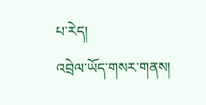པ་རེད།
འབྲེལ་ཡོད་གསར་གནས།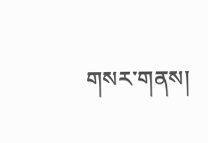གསར་གནས།